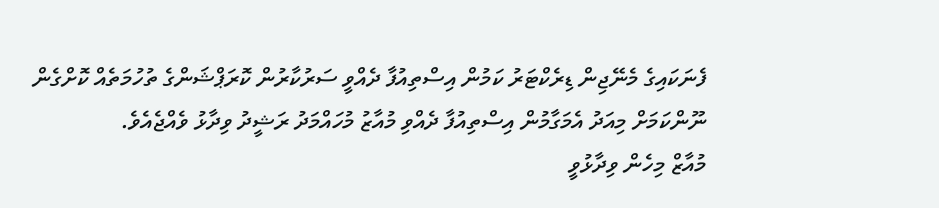ފެނަކައިގެ މެނޭޖިން ޑިރެކްޓަރު ކަމުން އިސްތިއުފާ ދެއްވީ ސަރުކާރުން ކޮރަޕްޝަންގެ ތުހުމަތެއް ކޮށްގެން ނޫންކަމަށް މިއަދު އެމަގާމުން އިސްތިއުފާ ދެއްވި މުއާޒު މުހައްމަދު ރަޝީދު ވިދާޅު ވެއްޖެއެވެ.
މުއާޒް މިހެން ވިދާޅުވީ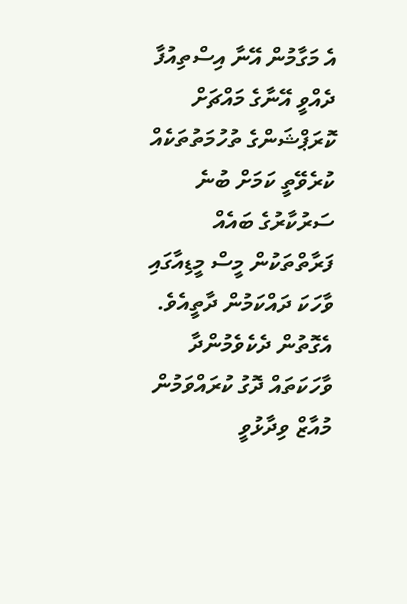އެ މަގާމުން އޭނާ އިސްތިއުފާ ދެއްވީ އޭނާގެ މައްޗަށް ކޮރަޕްޝަންގެ ތުހުމަތުތަކެއް ކުރެވޭތީ ކަމަށް ބުނެ ސަރުކާރުގެ ބައެއް ފަރާތްތަކުން މީސް މީޑިއާގައި ވާހަކަ ދައްކަމުން ދާތީއެވެ.
އެގޮތުން ދެކެވެމުންދާ ވާހަކަތައް ދޮގު ކުރައްވަމުން މުއާޒް ވިދާޅުވީ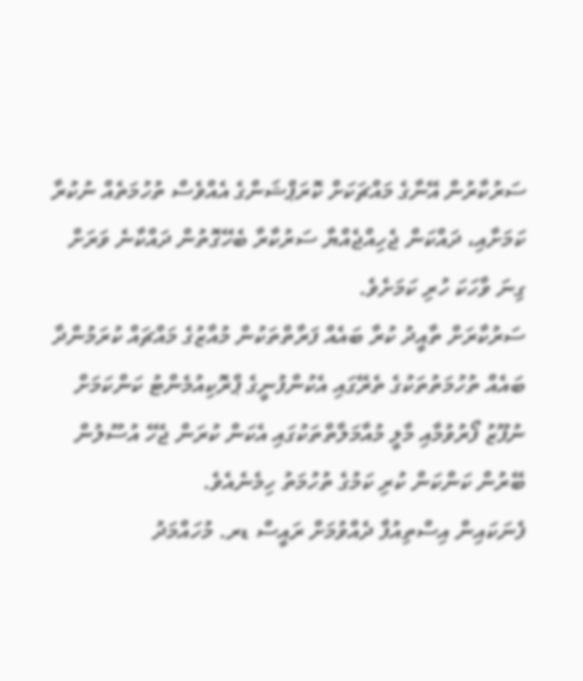ސަރުކާރުން އޭނާގެ މައްޗަކަށް ކޮރަޕްޝަންގެ އެއްވެސް ތުހުމަތެއް ނުކުރާ ކަމަށާއި، ދައްކަން ޖެހިއްޖެއްޔާ ސަރުކާރާ ބެހޭގޮތުން ދައްކާނެ ވަރަށް ގިނަ ވާހަކަ ހުރި ކަމަށެވެ.
ސަރުކާރަށް ތާއީދު ކުރާ ބައެއް ފަރާތްތަކުން މުއާޒުގެ މައްޗައް ކުރަމުންދާ ބައެއް ތުހުމަތުތަކުގެ ތެރޭގައި އެކުންފުނީގެ ޕްރޮކިއުމެންޓު ކަންކަމަށް ނުފޫޒު ފޯރުވުމާއި މާލީ މުއާމަލާތްތަކުގައި އެކަން ކުރަން ޖެހޭ އުސޫލުން ބޭރުން ކަންކަން ކުރި ކަމުގެ ތުހުމަތު ހިމެނެއެވެ.
ފެނަކައިން އިސްތިއުފާ ދެއްވުމަށް ރައީސް ޑރ. މުހައްމަދު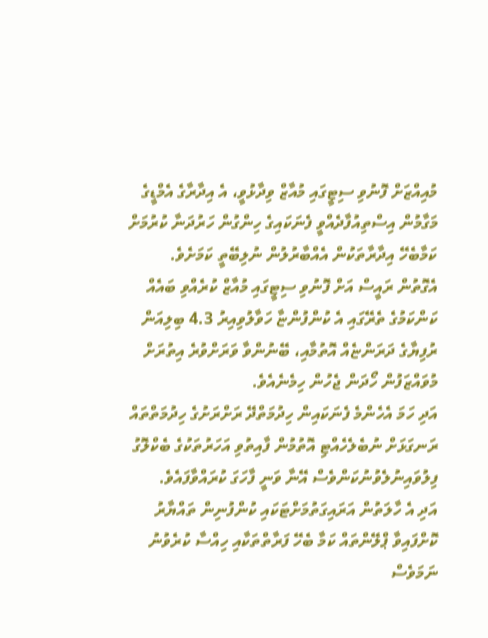މުއިއްޒަށް ފޮނުވި ސިޓީގައި މުއާޒް ވިދާޅުވީ، އެ އިދާރާގެ އެމްޑީގެ މަގާމުން އިސްތިއުފާދެއްވީ ފެނަކައިގެ ހިންގުން ހަރުދަނާ ކުރުމަށް ކަމާބެހޭ އިދާރާތަކުން އެއްބާރުލުން ނުލިބޭތީ ކަމަށެވެ.
އެގޮތުން ރައީސް އަށް ފޮނުވި ސިޓީގައި މުއާޒް ކުރެއްވި ބައެއް ކަންކަމުގެ ތެރޭގައި އެ ކުންފުންޏާ ހަވާލުވިއިރު 4.3 ބިލިއަން ރުފިޔާގެ ދަރަންޏެއް އޮތުމާއި، ބޭނުންވާ ވަރަށްވުރެ އިތުރަށް މުވައްޒަފުން ހޯދަން ޖެހުން ހިމެނެއެވެ.
އަދި ހަމަ އެހެންމެ ފެނަކައިން ހިދުމަތްދޭ ރަށްރަށުގެ ހިދުމަތްތައް ރަނގަޅަށް ނުބެލެހެއްޓި އޮތުމުން ފާއިތުވި އަހަރުތަކުގެ ބެކްލޮގު ފިލުވައިނުލެވުނުކަންވެސް އޭނާ ވަނީ ފާހަގަ ކުރައްވާފައެވެ.
އަދި އެ ހާލަތުން އަރައިގަތުމަށްޓަކައި ކުންފުނިން ތައްޔާރު ކޮށްފައިވާ ޕްލޭންތައް ކަމާ ބެހޭ ފަރާތްތަކާއި ހިއްސާ ކުރެވުނު ނަމަވެސް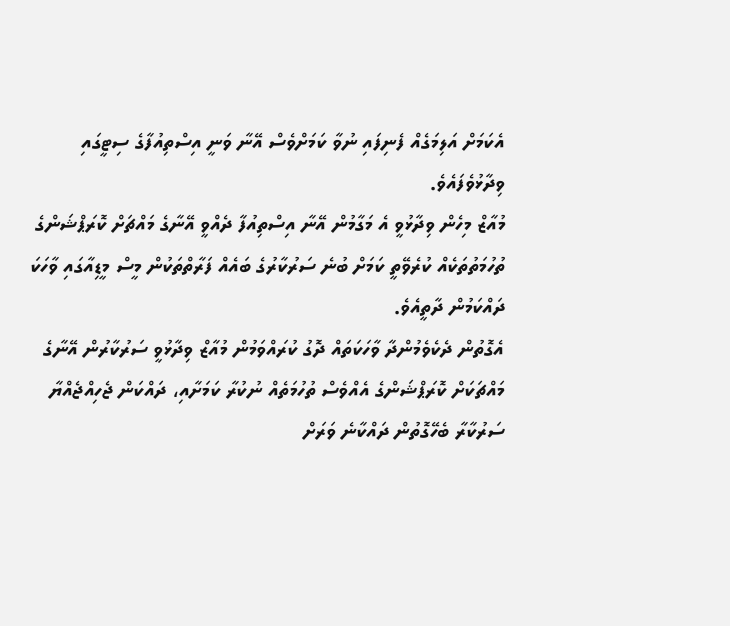އެކަމަށް އަލިމަގެއް ފެނިފައި ނުވާ ކަމަށްވެސް އޭނާ ވަނީ އިސްތިއުފާގެ ސިޓީގައި ވިދާޅުވެފައެވެ.
މުއާޒް މިހެން ވިދާޅުވީ އެ މަގާމުން އޭނާ އިސްތިއުފާ ދެއްވީ އޭނާގެ މައްޗަށް ކޮރަޕްޝަންގެ ތުހުމަތުތަކެއް ކުރެވޭތީ ކަމަށް ބުނެ ސަރުކާރުގެ ބައެއް ފަރާތްތަކުން މީސް މީޑިއާގައި ވާހަކަ ދައްކަމުން ދާތީއެވެ.
އެގޮތުން ދެކެވެމުންދާ ވާހަކަތައް ދޮގު ކުރައްވަމުން މުއާޒް ވިދާޅުވީ ސަރުކާރުން އޭނާގެ މައްޗަކަށް ކޮރަޕްޝަންގެ އެއްވެސް ތުހުމަތެއް ނުކުރާ ކަމަށާއި، ދައްކަން ޖެހިއްޖެއްޔާ ސަރުކާރާ ބެހޭގޮތުން ދައްކާނެ ވަރަށް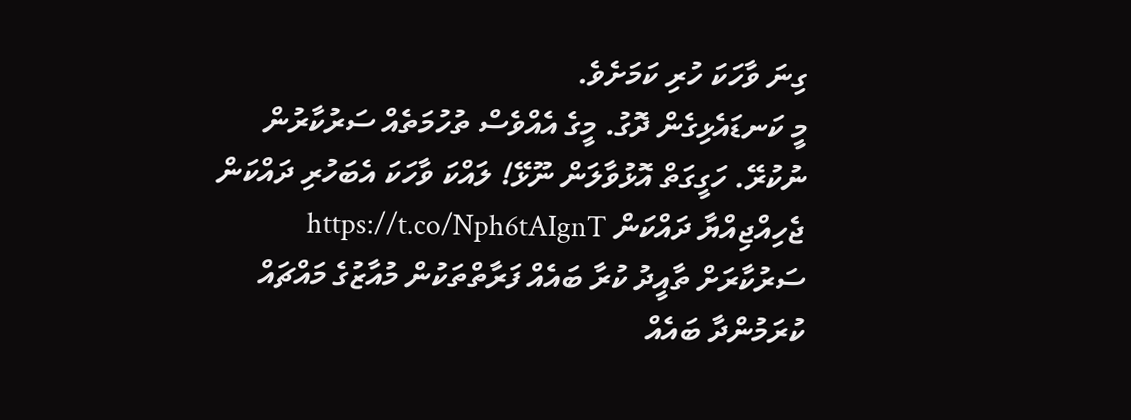ގިނަ ވާހަކަ ހުރި ކަމަށެވެ.
މީ ކަނޑައެޅިގެން ދޮގު. މީގެ އެއްވެސް ތުހުމަތެއް ސަރުކާރުން ނުކުރޭ. ހަގީގަތް އޮޅުވާލަން ނޫޅޭ! ލައްކަ ވާހަކަ އެބަހުރި ދައްކަން ޖެހިއްޖިއްޔާ ދައްކަން https://t.co/Nph6tAIgnT
ސަރުކާރަށް ތާއީދު ކުރާ ބައެއް ފަރާތްތަކުން މުއާޒުގެ މައްޗައް ކުރަމުންދާ ބައެއް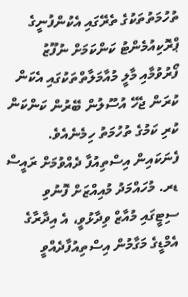ތުހުމަތުތަކުގެ ތެރޭގައި އެކުންފުނީގެ ޕްރޮކިއުމެންޓު ކަންކަމަށް ނުފޫޒު ފޯރުވުމާއި މާލީ މުއާމަލާތްތަކުގައި އެކަން ކުރަން ޖެހޭ އުސޫލުން ބޭރުން ކަންކަން ކުރި ކަމުގެ ތުހުމަތު ހިމެނެއެވެ.
ފެނަކައިން އިސްތިއުފާ ދެއްވުމަށް ރައީސް ޑރ. މުހައްމަދު މުއިއްޒަށް ފޮނުވި ސިޓީގައި މުއާޒް ވިދާޅުވީ، އެ އިދާރާގެ އެމްޑީގެ މަގާމުން އިސްތިއުފާދެއްވީ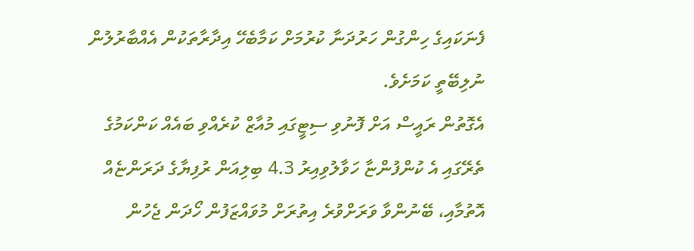ފެނަކައިގެ ހިންގުން ހަރުދަނާ ކުރުމަށް ކަމާބެހޭ އިދާރާތަކުން އެއްބާރުލުން ނުލިބޭތީ ކަމަށެވެ.
އެގޮތުން ރައީސް އަށް ފޮނުވި ސިޓީގައި މުއާޒް ކުރެއްވި ބައެއް ކަންކަމުގެ ތެރޭގައި އެ ކުންފުންޏާ ހަވާލުވިއިރު 4.3 ބިލިއަން ރުފިޔާގެ ދަރަންޏެއް އޮތުމާއި، ބޭނުންވާ ވަރަށްވުރެ އިތުރަށް މުވައްޒަފުން ހޯދަން ޖެހުން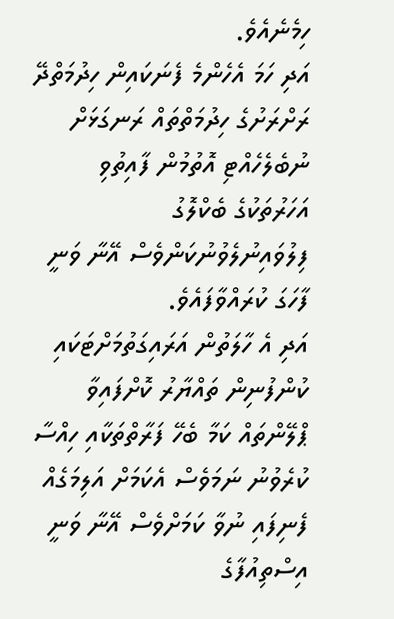ހިމެނެއެވެ.
އަދި ހަމަ އެހެންމެ ފެނަކައިން ހިދުމަތްދޭ ރަށްރަށުގެ ހިދުމަތްތައް ރަނގަޅަށް ނުބެލެހެއްޓި އޮތުމުން ފާއިތުވި އަހަރުތަކުގެ ބެކްލޮގު ފިލުވައިނުލެވުނުކަންވެސް އޭނާ ވަނީ ފާހަގަ ކުރައްވާފައެވެ.
އަދި އެ ހާލަތުން އަރައިގަތުމަށްޓަކައި ކުންފުނިން ތައްޔާރު ކޮށްފައިވާ ޕްލޭންތައް ކަމާ ބެހޭ ފަރާތްތަކާއި ހިއްސާ ކުރެވުނު ނަމަވެސް އެކަމަށް އަލިމަގެއް ފެނިފައި ނުވާ ކަމަށްވެސް އޭނާ ވަނީ އިސްތިއުފާގެ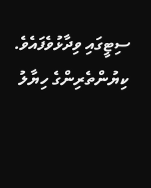ސިޓީގައި ވިދާޅުވެފައެވެ.
ކިޔުންތެރިންގެ ހިޔާލު